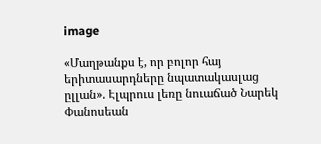image

«Մաղթանքս է, որ բոլոր հայ երիտասարդները նպատակասլաց ըլլան». Էլպրուս լեռը նուաճած Նարեկ Փանոսեան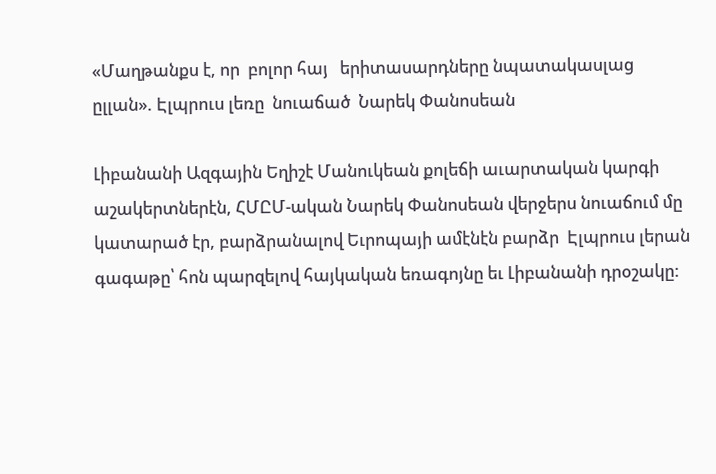«Մաղթանքս է, որ  բոլոր հայ   երիտասարդները նպատակասլաց ըլլան». Էլպրուս լեռը  նուաճած  Նարեկ Փանոսեան

Լիբանանի Ազգային Եղիշէ Մանուկեան քոլեճի աւարտական կարգի աշակերտներէն, ՀՄԸՄ-ական Նարեկ Փանոսեան վերջերս նուաճում մը կատարած էր, բարձրանալով Եւրոպայի ամէնէն բարձր  Էլպրուս լերան գագաթը՝ հոն պարզելով հայկական եռագոյնը եւ Լիբանանի դրօշակը: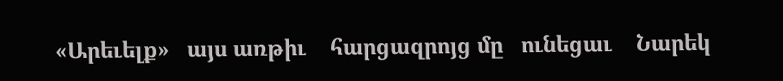«Արեւելք»   այս առթիւ    հարցազրոյց մը   ունեցաւ    Նարեկ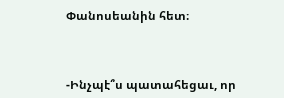Փանոսեանին հետ։



-Ինչպէ՞ս պատահեցաւ, որ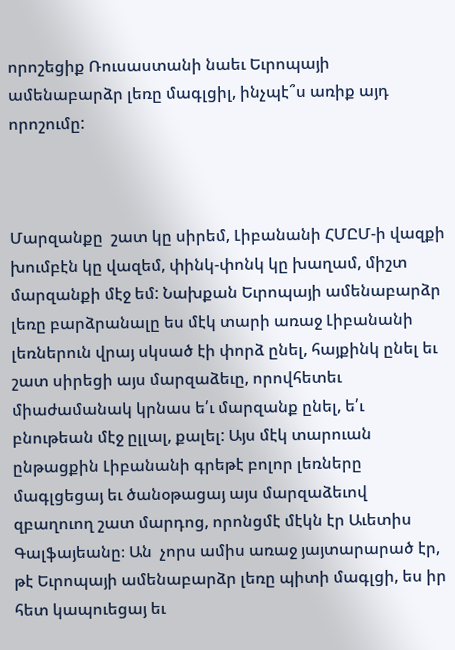որոշեցիք Ռուսաստանի նաեւ Եւրոպայի ամենաբարձր լեռը մագլցիլ, ինչպէ՞ս առիք այդ որոշումը:



Մարզանքը  շատ կը սիրեմ, Լիբանանի ՀՄԸՄ-ի վազքի խումբէն կը վազեմ, փինկ-փոնկ կը խաղամ, միշտ մարզանքի մէջ եմ: Նախքան Եւրոպայի ամենաբարձր լեռը բարձրանալը ես մէկ տարի առաջ Լիբանանի լեռներուն վրայ սկսած էի փորձ ընել, հայքինկ ընել եւ շատ սիրեցի այս մարզաձեւը, որովհետեւ միաժամանակ կրնաս ե՛ւ մարզանք ընել, ե՛ւ բնութեան մէջ ըլլալ, քալել: Այս մէկ տարուան ընթացքին Լիբանանի գրեթէ բոլոր լեռները մագլցեցայ եւ ծանօթացայ այս մարզաձեւով զբաղուող շատ մարդոց, որոնցմէ մէկն էր Աւետիս Գալֆայեանը։ Ան  չորս ամիս առաջ յայտարարած էր, թէ Եւրոպայի ամենաբարձր լեռը պիտի մագլցի, ես իր հետ կապուեցայ եւ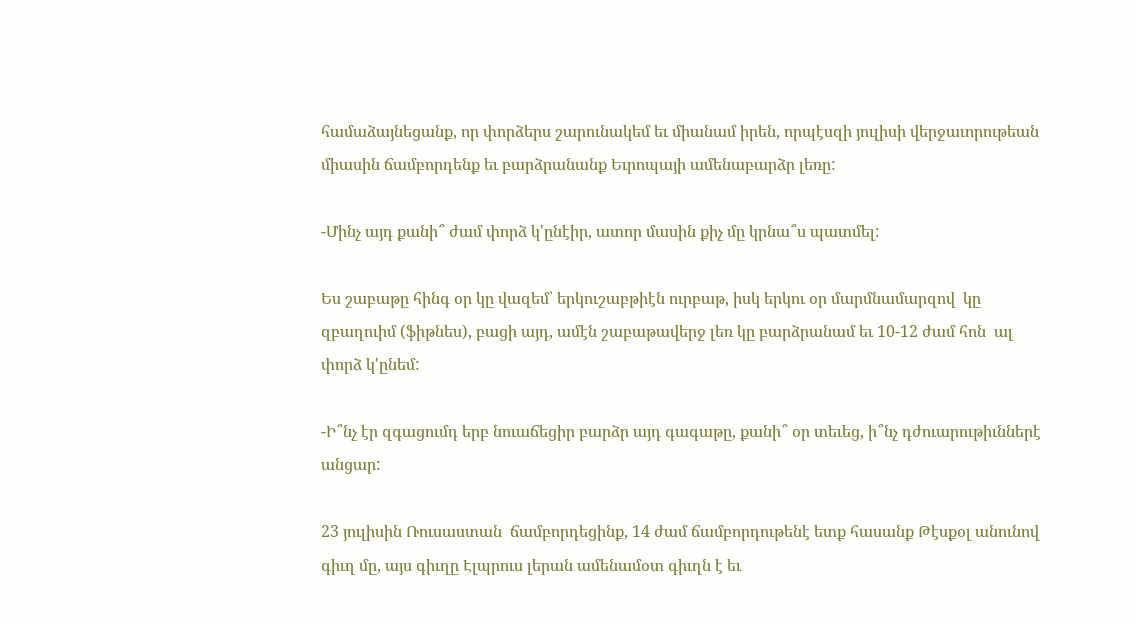համաձայնեցանք, որ փորձերս շարունակեմ եւ միանամ իրեն, որպէսզի յուլիսի վերջաւորութեան միասին ճամբորդենք եւ բարձրանանք Եւրոպայի ամենաբարձր լեռը:

-Մինչ այդ քանի՞ ժամ փորձ կ'ընէիր, ատոր մասին քիչ մը կրնա՞ս պատմել:

Ես շաբաթը հինգ օր կը վազեմ՝ երկուշաբթիէն ուրբաթ, իսկ երկու օր մարմնամարզով  կը զբաղուիմ (ֆիթնես), բացի այդ, ամէն շաբաթավերջ լեռ կը բարձրանամ եւ 10-12 ժամ հոն  ալ փորձ կ'ընեմ:

-Ի՞նչ էր զգացումդ երբ նուաճեցիր բարձր այդ գագաթը, քանի՞ օր տեւեց, ի՞նչ դժուարութիւններէ անցար:

23 յուլիսին Ռուսաստան  ճամբորդեցինք, 14 ժամ ճամբորդութենէ ետք հասանք Թէսքօլ անունով գիւղ մը, այս գիւղը Էլպրուս լերան ամենամօտ գիւղն է եւ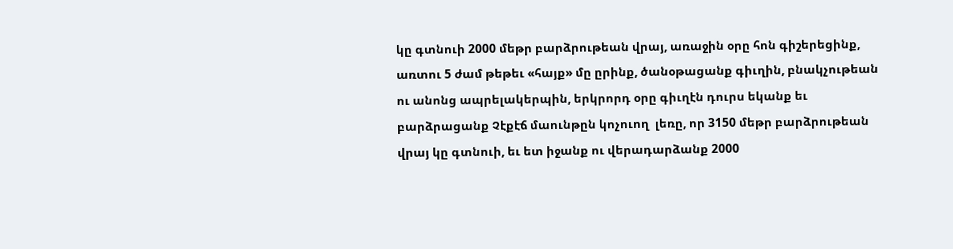կը գտնուի 2000 մեթր բարձրութեան վրայ, առաջին օրը հոն գիշերեցինք, առտու 5 ժամ թեթեւ «հայք» մը ըրինք, ծանօթացանք գիւղին, բնակչութեան ու անոնց ապրելակերպին, երկրորդ օրը գիւղէն դուրս եկանք եւ բարձրացանք Չէքէճ մաունթըն կոչուող  լեռը, որ 3150 մեթր բարձրութեան վրայ կը գտնուի, եւ ետ իջանք ու վերադարձանք 2000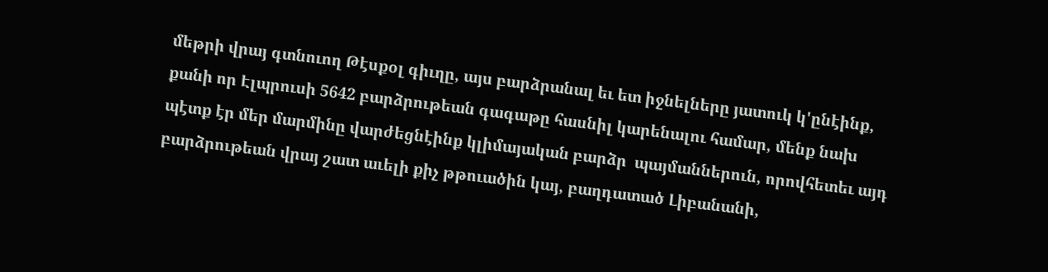մեթրի վրայ գտնուող Թէսքօլ գիւղը, այս բարձրանալ եւ ետ իջնելները յատուկ կ'ընէինք, քանի որ Էլպրուսի 5642 բարձրութեան գագաթը հասնիլ կարենալու համար, մենք նախ պէտք էր մեր մարմինը վարժեցնէինք կլիմայական բարձր  պայմաններուն, որովհետեւ այդ բարձրութեան վրայ շատ աւելի քիչ թթուածին կայ, բաղդատած Լիբանանի,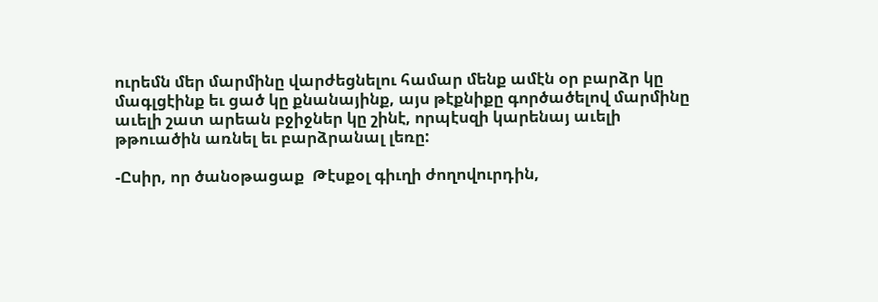ուրեմն մեր մարմինը վարժեցնելու համար մենք ամէն օր բարձր կը մագլցէինք եւ ցած կը քնանայինք, այս թէքնիքը գործածելով մարմինը աւելի շատ արեան բջիջներ կը շինէ, որպէսզի կարենայ աւելի թթուածին առնել եւ բարձրանալ լեռը:

-Ըսիր, որ ծանօթացաք  Թէսքօլ գիւղի ժողովուրդին,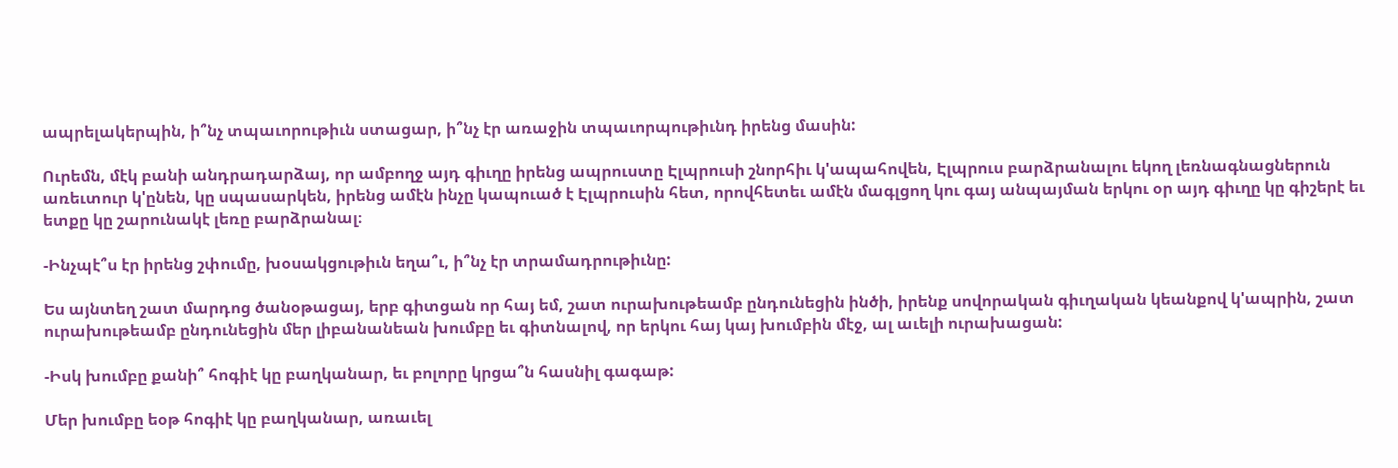ապրելակերպին, ի՞նչ տպաւորութիւն ստացար, ի՞նչ էր առաջին տպաւորպութիւնդ իրենց մասին:

Ուրեմն, մէկ բանի անդրադարձայ, որ ամբողջ այդ գիւղը իրենց ապրուստը Էլպրուսի շնորհիւ կ'ապահովեն, Էլպրուս բարձրանալու եկող լեռնագնացներուն առեւտուր կ'ընեն, կը սպասարկեն, իրենց ամէն ինչը կապուած է Էլպրուսին հետ, որովհետեւ ամէն մագլցող կու գայ անպայման երկու օր այդ գիւղը կը գիշերէ եւ ետքը կը շարունակէ լեռը բարձրանալ։

-Ինչպէ՞ս էր իրենց շփումը, խօսակցութիւն եղա՞ւ, ի՞նչ էր տրամադրութիւնը:

Ես այնտեղ շատ մարդոց ծանօթացայ, երբ գիտցան որ հայ եմ, շատ ուրախութեամբ ընդունեցին ինծի, իրենք սովորական գիւղական կեանքով կ'ապրին, շատ ուրախութեամբ ընդունեցին մեր լիբանանեան խումբը եւ գիտնալով, որ երկու հայ կայ խումբին մէջ, ալ աւելի ուրախացան:

-Իսկ խումբը քանի՞ հոգիէ կը բաղկանար, եւ բոլորը կրցա՞ն հասնիլ գագաթ:

Մեր խումբը եօթ հոգիէ կը բաղկանար, առաւել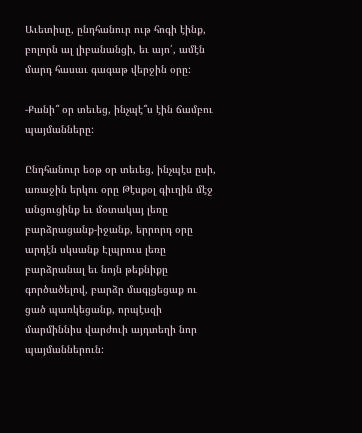Աւետիսը, ընդհանուր ութ հոգի էինք, բոլորն ալ լիբանանցի, եւ այո՛, ամէն մարդ հասաւ գագաթ վերջին օրը:

-Քանի՞ օր տեւեց, ինչպէ՞ս էին ճամբու պայմանները:

Ընդհանուր եօթ օր տեւեց, ինչպէս ըսի, առաջին երկու օրը Թէսքօլ գիւղին մէջ անցուցինք եւ մօտակայ լեռը բարձրացանք-իջանք, երրորդ օրը արդէն սկսանք Էլպրուս լեռը բարձրանալ եւ նոյն թեքնիքը գործածելով, բարձր մագլցեցաք ու ցած պառկեցանք, որպէսզի մարմիննիս վարժուի այդտեղի նոր պայմաններուն: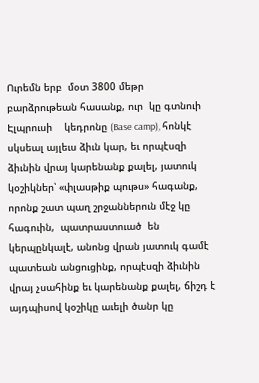Ուրեմն երբ  մօտ 3800 մեթր բարձրութեան հասանք, ուր  կը գտնուի Էլպրուսի    կեդրոնը (Base camp), հոնկէ սկսեալ այլեւս ձիւն կար, եւ որպէսզի ձիւնին վրայ կարենանք քալել, յատուկ կօշիկներ՝ «փլասթիք պութս» հագանք, որոնք շատ պաղ շրջաններուն մէջ կը հագուին,  պատրաստուած  են  կերպընկալէ, անոնց վրան յատուկ գամէ պատեան անցուցինք, որպէսզի ձիւնին վրայ չսահինք եւ կարենանք քալել, ճիշդ է այդպիսով կօշիկը աւելի ծանր կը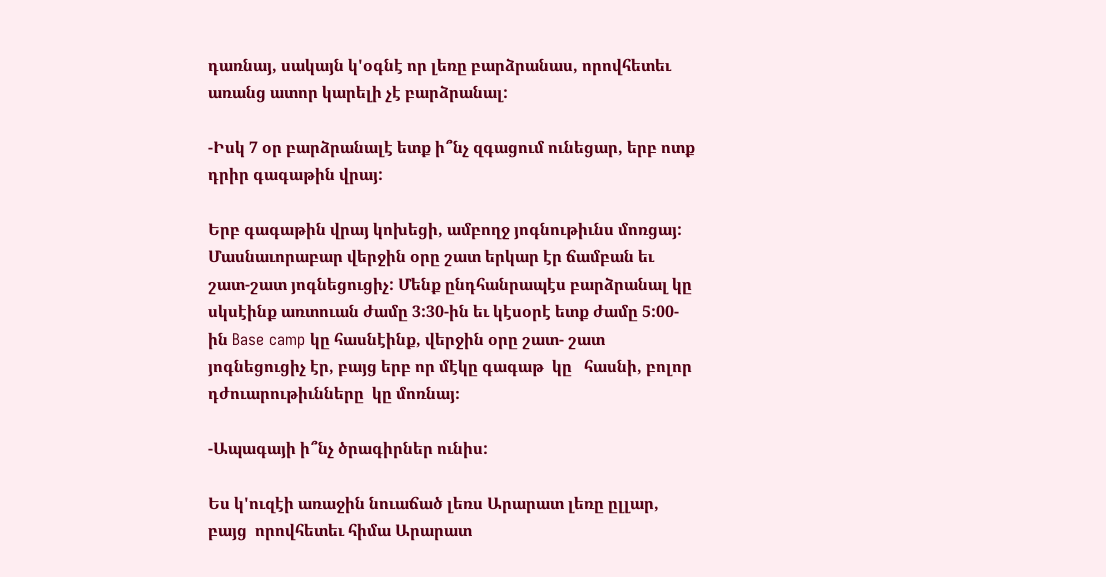դառնայ, սակայն կ'օգնէ որ լեռը բարձրանաս, որովհետեւ առանց ատոր կարելի չէ բարձրանալ:

-Իսկ 7 օր բարձրանալէ ետք ի՞նչ զգացում ունեցար, երբ ոտք դրիր գագաթին վրայ:

Երբ գագաթին վրայ կոխեցի, ամբողջ յոգնութիւնս մոռցայ: Մասնաւորաբար վերջին օրը շատ երկար էր ճամբան եւ շատ-շատ յոգնեցուցիչ: Մենք ընդհանրապէս բարձրանալ կը սկսէինք առտուան ժամը 3:30-ին եւ կէսօրէ ետք ժամը 5:00-ին Base camp կը հասնէինք, վերջին օրը շատ- շատ յոգնեցուցիչ էր, բայց երբ որ մէկը գագաթ  կը   հասնի, բոլոր դժուարութիւնները  կը մոռնայ։

-Ապագայի ի՞նչ ծրագիրներ ունիս:

Ես կ'ուզէի առաջին նուաճած լեռս Արարատ լեռը ըլլար, բայց  որովհետեւ հիմա Արարատ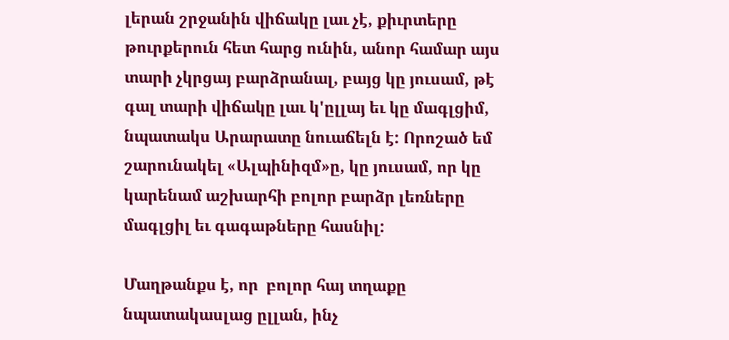լերան շրջանին վիճակը լաւ չէ, քիւրտերը թուրքերուն հետ հարց ունին, անոր համար այս տարի չկրցայ բարձրանալ, բայց կը յուսամ, թէ գալ տարի վիճակը լաւ կ'ըլլայ եւ կը մագլցիմ, նպատակս Արարատը նուաճելն է: Որոշած եմ շարունակել «Ալպինիզմ»ը, կը յուսամ, որ կը կարենամ աշխարհի բոլոր բարձր լեռները մագլցիլ եւ գագաթները հասնիլ:

Մաղթանքս է, որ  բոլոր հայ տղաքը նպատակասլաց ըլլան, ինչ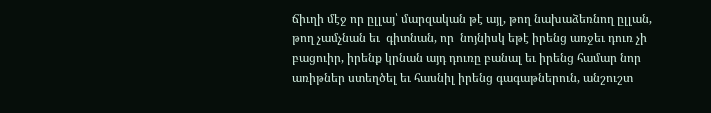ճիւղի մէջ որ ըլլայ՝ մարզական թէ այլ, թող նախաձեռնող ըլլան,  թող չամչնան եւ  գիտնան, որ  նոյնիսկ եթէ իրենց առջեւ դուռ չի բացուիր, իրենք կրնան այդ դուռը բանալ եւ իրենց համար նոր առիթներ ստեղծել եւ հասնիլ իրենց գագաթներուն, անշուշտ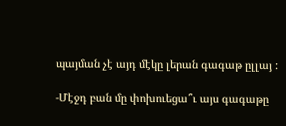պայման չէ այդ մէկը լերան գագաթ ըլլայ :

-Մէջդ բան մը փոխուեցա՞ւ այս գագաթը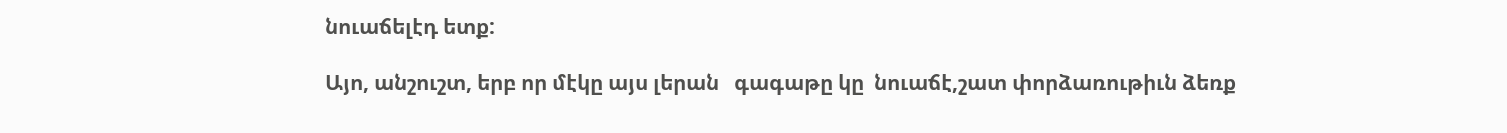նուաճելէդ ետք:

Այո, անշուշտ, երբ որ մէկը այս լերան   գագաթը կը  նուաճէ,շատ փորձառութիւն ձեռք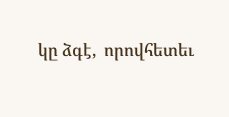կը ձգէ,  որովհետեւ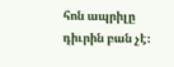հոն ապրիլը դիւրին բան չէ։